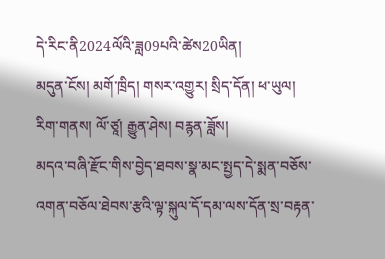དེ་རིང་ནི2024ལོའི་ཟླ09པའི་ཚེས20ཡིན།
མདུན་ངོས། མགོ་ཁྲིད། གསར་འགྱུར། སྲིད་དོན། ཕ་ཡུལ། རིག་གནས། ལོ་ཙཱ། རྒྱུན་ཤེས། བརྙན་ཟློས།
མདའ་བཞི་རྫོང་གིས་བྱེད་ཐབས་སྣ་མང་སྤྱད་དེ་སྨན་བཅོས་འགན་བཅོལ་ཐེབས་རྩའི་ལྟ་སྐུལ་དོ་དམ་ལས་དོན་སྲ་བརྟན་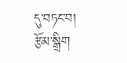དུ་བཏང་བ།
རྩོམ་སྒྲིག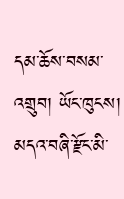དམ་ཆོས་བསམ་འགྲུབ། ཡོང་ཁུངས། མདའ་བཞི་རྫོང་མི་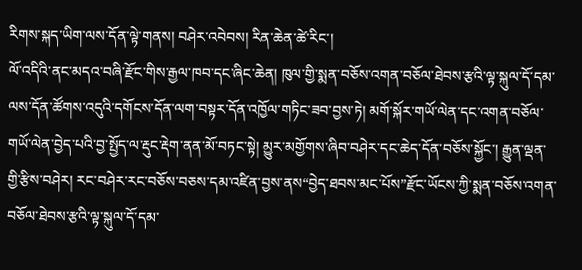རིགས་སྐད་ཡིག་ལས་དོན་ལྟེ་གནས། བཤེར་འབེབས། རིན་ཆེན་ཚེ་རིང་།
ལོ་འདིའི་ནང་མདའ་བཞི་རྫོང་གིས་རྒྱལ་ཁབ་དང་ཞིང་ཆེན། ཁུལ་གྱི་སྨན་བཅོས་འགན་བཅོལ་ཐེབས་རྩའི་ལྟ་སྐུལ་དོ་དམ་ལས་དོན་ཚོགས་འདུའི་དགོངས་དོན་ལག་བསྟར་དོན་འཁྱོལ་གཏིང་ཟབ་བྱས་ཏེ། མགོ་སྐོར་གཡོ་ལེན་དང་འགན་བཅོལ་གཡོ་ལེན་བྱེད་པའི་བྱ་སྤྱོད་ལ་རྡུང་རྡེག་ནན་མོ་བཏང་སྟེ། མྱུར་མགྱོགས་ཞིབ་བཤེར་དང་ཆེད་དོན་བཅོས་སྐྱོང་། རྒྱུན་ལྡན་གྱི་རྩིས་བཤེར། རང་བཤེར་རང་བཅོས་བཅས་དམ་འཛིན་བྱས་ནས“བྱེད་ཐབས་མང་པོས”རྫོང་ཡོངས་ཀྱི་སྨན་བཅོས་འགན་བཅོལ་ཐེབས་རྩའི་ལྟ་སྐུལ་དོ་དམ་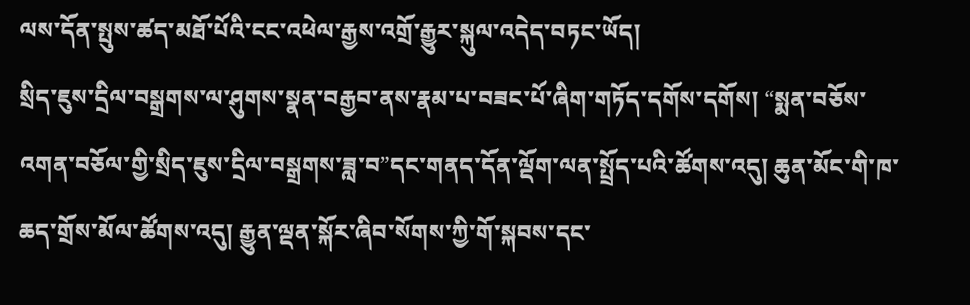ལས་དོན་སྤུས་ཚད་མཐོ་པོའི་ངང་འཕེལ་རྒྱས་འགྲོ་རྒྱུར་སྐུལ་འདེད་བཏང་ཡོད།
སྲིད་ཇུས་དྲིལ་བསྒྲགས་ལ་ཤུགས་སྣན་བརྒྱབ་ནས་རྣམ་པ་བཟང་པོ་ཞིག་གཏོད་དགོས་དགོས། “སྨན་བཅོས་འགན་བཅོལ་གྱི་སྲིད་ཇུས་དྲིལ་བསྒྲགས་ཟླ་བ”དང་གནད་དོན་ལྡོག་ལན་སྤྲོད་པའི་ཚོགས་འདུ། ཆུན་མོང་གི་ཁ་ཆད་གྲོས་མོལ་ཚོགས་འདུ། རྒྱུན་ལྡན་སྐོར་ཞིབ་སོགས་ཀྱི་གོ་སྐབས་དང་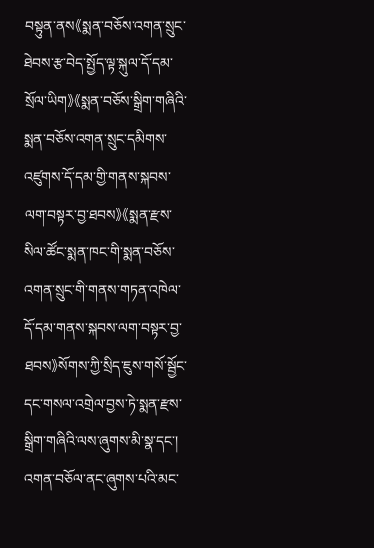བསྟུན་ནས《སྨན་བཅོས་འགན་སྲུང་ཐེབས་རྩ་བེད་སྤྱོད་ལྟ་སྐུལ་དོ་དམ་སྲོལ་ཡིག》《སྨན་བཅོས་སྒྲིག་གཞིའི་སྨན་བཅོས་འགན་སྲུང་དམིགས་འཛུགས་དོ་དམ་གྱི་གནས་སྐབས་ལག་བསྟར་བྱ་ཐབས》《སྨན་རྫས་སིལ་ཚོང་སྨན་ཁང་གི་སྨན་བཅོས་འགན་སྲུང་གི་གནས་གཏན་འཁེལ་དོ་དམ་གནས་སྐབས་ལག་བསྟར་བྱ་ཐབས》སོགས་ཀྱི་སྲིད་ཇུས་གསོ་སྦྱོང་དང་གསལ་འགྲེལ་བྱས་ཏེ་སྨན་རྫས་སྒྲིག་གཞིའི་ལས་ཞུགས་མི་སྣ་དང་། འགན་བཅོལ་ནང་ཞུགས་པའི་མང་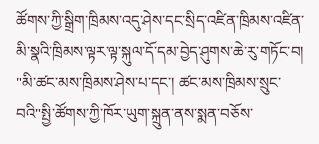ཚོགས་ཀྱི་སྒྲིག་ཁྲིམས་འདུ་ཤེས་དང་སྲིད་འཛིན་ཁྲིམས་འཛིན་མི་སྣའི་ཁྲིམས་ལྟར་ལྟ་སྐུལ་དོ་དམ་བྱེད་ཤུགས་ཆེ་རུ་གཏོང་བ། "མི་ཚང་མས་ཁྲིམས་ཤེས་པ་དང་། ཚང་མས་ཁྲིམས་སྲུང་བའི"སྤྱི་ཚོགས་ཀྱི་ཁོར་ཡུག་སྐྲུན་ནས་སྨན་བཅོས་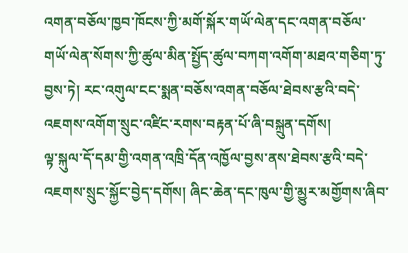འགན་བཅོལ་ཁྱབ་ཁོངས་ཀྱི་མགོ་སྐོར་གཡོ་ལེན་དང་འགན་བཅོལ་གཡོ་ལེན་སོགས་ཀྱི་ཚུལ་མིན་སྤྱོད་ཚུལ་བཀག་འགོག་མཐའ་གཅིག་ཏུ་བྱས་ཏེ། རང་འགུལ་ངང་སྨན་བཅོས་འགན་བཅོལ་ཐེབས་རྩའི་བདེ་འཇགས་འགོག་སྲུང་འཛིང་རགས་བརྟན་པོ་ཞི་བསྐྲུན་དགོས།
ལྟ་སྐུལ་དོ་དམ་གྱི་འགན་འཁྲི་དོན་འཁྱོལ་བྱས་ནས་ཐེབས་རྩའི་བདེ་འཇགས་སྲུང་སྐྱོང་བྱེད་དགོས། ཞིང་ཆེན་དང་ཁུལ་གྱི་མྱུར་མགྱོགས་ཞིབ་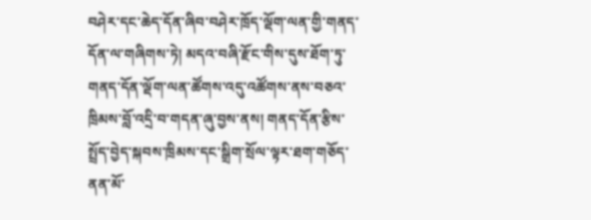བཤེར་དང་ཆེད་དོན་ཞིབ་བཤེར་ཁྲོད་ལྡོག་ལན་གྱི་གནད་དོན་ལ་གཞིགས་ཏེ། མདའ་བཞི་རྫོང་གིས་དུས་ཐོག་ཏུ་གནད་དོན་ལྡོག་ལན་ཚོགས་འདུ་འཚོགས་ནས་བཅའ་ཁྲིམས་བློ་འདྲི་བ་གདན་ཞུ་བྱས་ནས། གནད་དོན་རྩིས་སྤྲོད་བྱེད་སྐབས་ཁྲིམས་དང་སྒྲིག་སྲོལ་ལྟར་ཐག་གཅོད་ནན་མོ་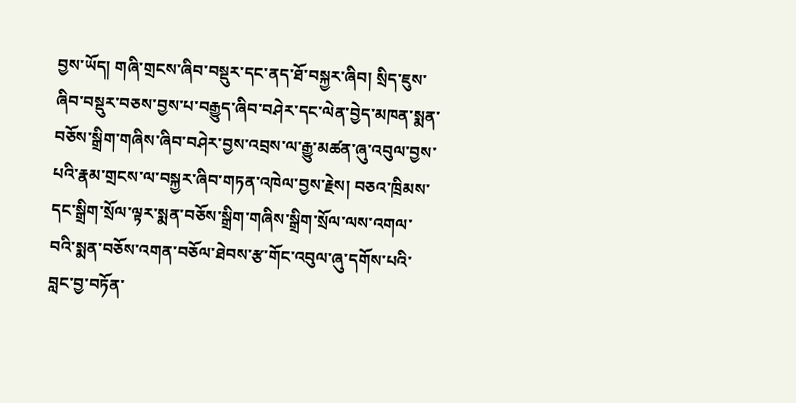བྱས་ཡོད། གཞི་གྲངས་ཞིབ་བསྡུར་དང་ནད་ཐོ་བསྐྱར་ཞིབ། སྲིད་ཇུས་ཞིབ་བསྡུར་བཅས་བྱས་པ་བརྒྱུད་ཞིབ་བཤེར་དང་ལེན་བྱེད་མཁན་སྨན་བཅོས་སྒྲིག་གཞིས་ཞིབ་བཤེར་བྱས་འབྲས་ལ་རྒྱུ་མཚན་ཞུ་འབུལ་བྱས་པའི་རྣམ་གྲངས་ལ་བསྐྱར་ཞིབ་གཏན་འཁེལ་བྱས་རྗེས། བཅའ་ཁྲིམས་དང་སྒྲིག་སྲོལ་ལྟར་སྨན་བཅོས་སྒྲིག་གཞིས་སྒྲིག་སྲོལ་ལས་འགལ་བའི་སྨན་བཅོས་འགན་བཅོལ་ཐེབས་རྩ་གོང་འབུལ་ཞུ་དགོས་པའི་བླང་བྱ་བཏོན་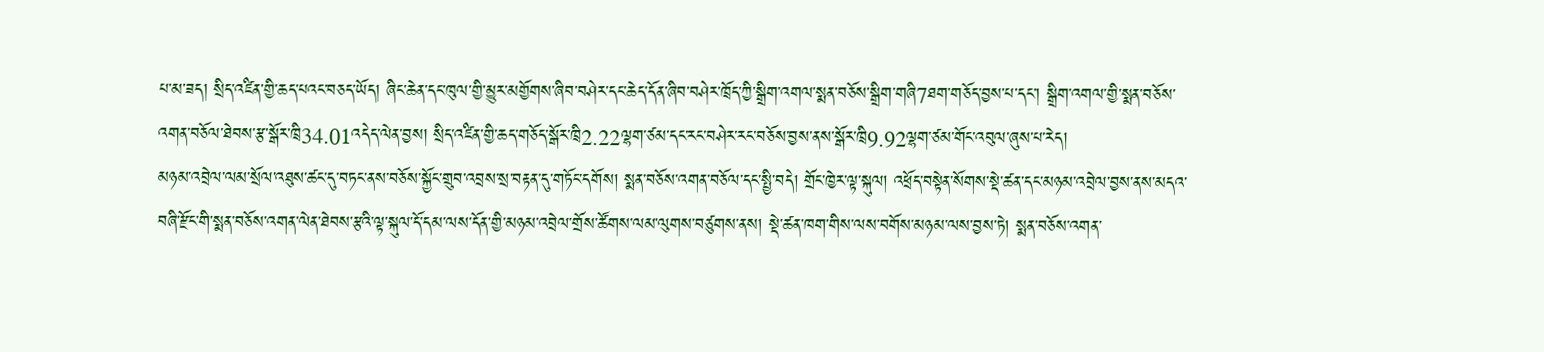པ་མ་ཟད། སྲིད་འཛིན་གྱི་ཆད་པའང་བཅད་ཡོད། ཞིང་ཆེན་དང་ཁུལ་གྱི་མྱུར་མགྱོགས་ཞིབ་བཤེར་དང་ཆེད་དོན་ཞིབ་བཤེར་ཁྲོད་ཀྱི་སྒྲིག་འགལ་སྨན་བཅོས་སྒྲིག་གཞི7ཐག་གཅོད་བྱས་པ་དང་། སྒྲིག་འགལ་གྱི་སྨན་བཅོས་འགན་བཅོལ་ཐེབས་རྩ་སྒོར་ཁྲི34.01འདེད་ལེན་བྱས། སྲིད་འཛིན་གྱི་ཆད་གཅོད་སྒོར་ཁྲི2.22ལྷག་ཙམ་དང་རང་བཤེར་རང་བཅོས་བྱས་ནས་སྒོར་ཁྲི9.92ལྷག་ཙམ་གོང་འབུལ་ཞུས་པ་རེད།
མཉམ་འབྲེལ་ལམ་སྲོལ་འཐུས་ཚང་དུ་བཏང་ནས་བཅོས་སྐྱོང་གྲུབ་འབྲས་སྲ་བརྟན་དུ་གཏོང་དགོས། སྨན་བཅོས་འགན་བཅོལ་དང་སྤྱི་བདེ། གྲོང་ཁྱེར་ལྟ་སྐུལ། འཕྲོད་བསྟེན་སོགས་སྡེ་ཚན་དང་མཉམ་འབྲེལ་བྱས་ནས་མདའ་བཞི་རྫོང་གི་སྨན་བཅོས་འགན་ལེན་ཐེབས་རྩའི་ལྟ་སྐུལ་དོ་དམ་ལས་དོན་གྱི་མཉམ་འབྲེལ་གྲོས་ཚོགས་ལམ་ལུགས་བཙུགས་ནས། སྡེ་ཚན་ཁག་གིས་ལས་བགོས་མཉམ་ལས་བྱས་ཏེ། སྨན་བཅོས་འགན་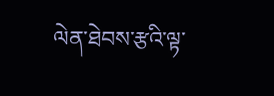ལེན་ཐེབས་རྩའི་ལྟ་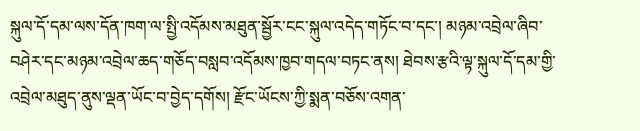སྐུལ་དོ་དམ་ལས་དོན་ཁག་ལ་སྤྱི་འདོམས་མཐུན་སྦྱོར་ངང་སྐུལ་འདེད་གཏོང་བ་དང་། མཉམ་འབྲེལ་ཞིབ་བཤེར་དང་མཉམ་འབྲེལ་ཆད་གཅོད་བསླབ་འདོམས་ཁྱབ་གདལ་བཏང་ནས། ཐེབས་རྩའི་ལྟ་སྐུལ་དོ་དམ་གྱི་འབྲེལ་མཐུད་ནུས་ལྡན་ཡོང་བ་བྱེད་དགོས། རྫོང་ཡོངས་ཀྱི་སྨན་བཅོས་འགན་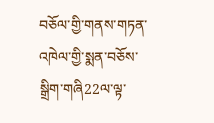བཅོལ་གྱི་གནས་གཏན་འཁེལ་གྱི་སྨན་བཅོས་སྒྲིག་གཞི22ལ་ལྟ་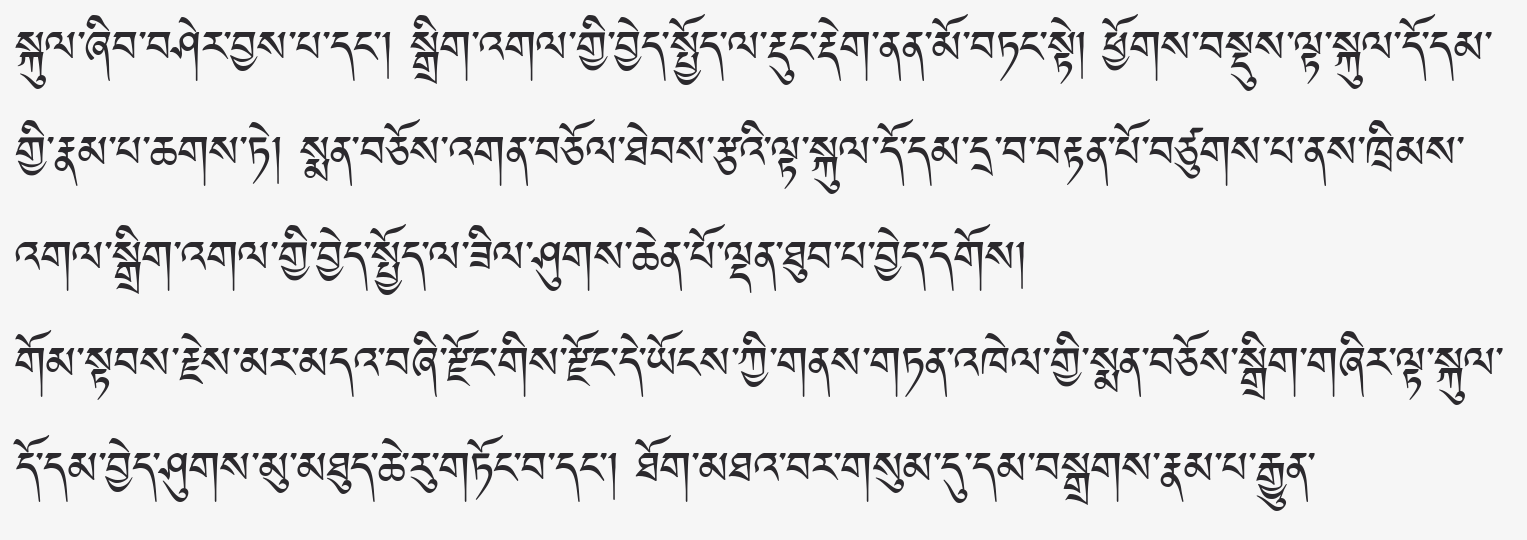སྐུལ་ཞིབ་བཤེར་བྱས་པ་དང་། སྒྲིག་འགལ་གྱི་བྱེད་སྤྱོད་ལ་རྡུང་རྡེག་ནན་མོ་བཏང་སྟེ། ཕྱོགས་བསྡུས་ལྟ་སྐུལ་དོ་དམ་གྱི་རྣམ་པ་ཆགས་ཏེ། སྨན་བཅོས་འགན་བཅོལ་ཐེབས་རྩའི་ལྟ་སྐུལ་དོ་དམ་དྲ་བ་བརྟན་པོ་བཙུགས་པ་ནས་ཁྲིམས་འགལ་སྒྲིག་འགལ་གྱི་བྱེད་སྤྱོད་ལ་ཟིལ་ཤུགས་ཆེན་པོ་ལྡན་ཐུབ་པ་བྱེད་དགོས།
གོམ་སྟབས་རྗེས་མར་མདའ་བཞི་རྫོང་གིས་རྫོང་དེ་ཡོངས་ཀྱི་གནས་གཏན་འཁེལ་གྱི་སྨན་བཅོས་སྒྲིག་གཞིར་ལྟ་སྐུལ་དོ་དམ་བྱེད་ཤུགས་མུ་མཐུད་ཆེ་རུ་གཏོང་བ་དང་། ཐོག་མཐའ་བར་གསུམ་དུ་དམ་བསྒྲགས་རྣམ་པ་རྒྱུན་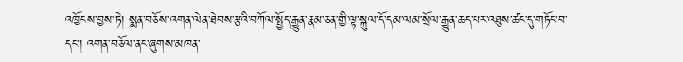འཁྱོངས་བྱས་ཏེ། སྨན་བཅོས་འགན་ལེན་ཐེབས་རྩའི་བཀོལ་སྤྱོད་རྒྱུན་རྣམ་ཅན་གྱི་ལྟ་སྐུལ་དོ་དམ་ལམ་སྲོལ་རྒྱུན་ཆད་པར་འཐུས་ཚང་དུ་གཏོང་བ་དང་། འགན་བཅོལ་ནང་ཞུགས་མཁན་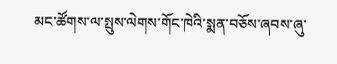མང་ཚོགས་ལ་སྤུས་ལེགས་གོང་ཁེའི་སྨན་བཅོས་ཞབས་ཞུ་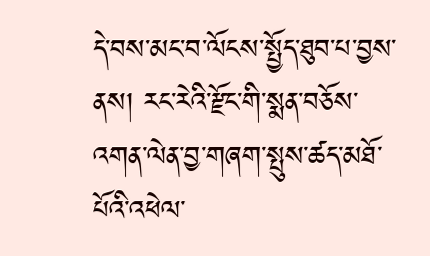དེ་བས་མང་བ་ལོངས་སྤྱོད་ཐུབ་པ་བྱས་ནས། རང་རེའི་རྫོང་གི་སྨན་བཅོས་འགན་ལེན་བྱ་གཞག་སྤུས་ཚད་མཐོ་པོའི་འཕེལ་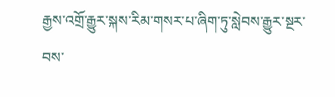རྒྱས་འགྲོ་རྒྱུར་སྐས་རིམ་གསར་པ་ཞིག་ཏུ་སླེབས་རྒྱུར་སྔར་བས་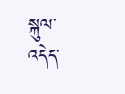སྐུལ་འདེད་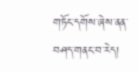གཏོང་དགོས་ཞེས་ནན་བཤད་གནང་བ་རེད།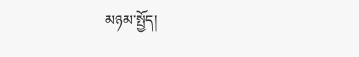མཉམ་སྤྱོད།